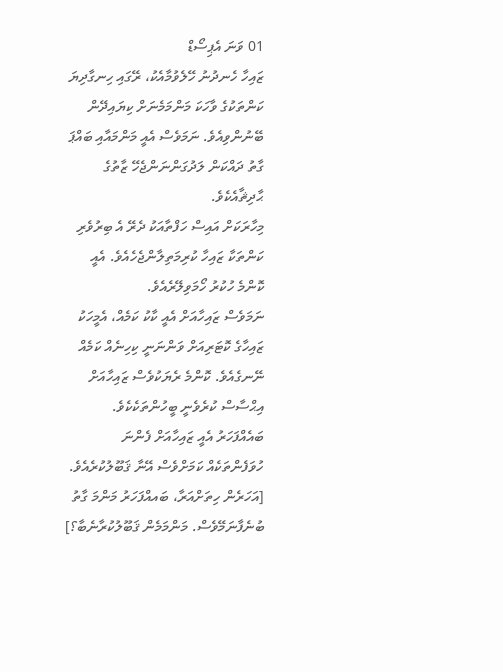01 ވަނަ އެޕިސޯޑް
ޒައިހާ ހެނދުނު ހޭލެވުމާއެކު، ރޭގައި ހިނގާދިޔަ ކަންތަކުގެ ވާހަކަ މަންމަމެނަށް ކިޔައިދޭން ބޭނުންވިއެވެ. ނަމަވެސް އެއީ މަންމައާއި ބައްޕަ ގާތު ދައްކަން ލަދުގަންނަންޖެހޭ ޒާތުގެ ޙާދިޘާއެކެވެ.
މިހާރަކަށް އައިސް ހަފްތާއަކު ދެރޭ އެ ބިރުވެރި ކަންތަކާ ޒައިހާ ކުރިމަތިލާންޖެހެއެވެ. އެއީ ކޮންމެ ހުކުރު ހޯމަވިލޭރެއެވެ.
ނަމަވެސް ޒައިހާއަށް އެއީ ކާކު ކަމެއް، އެމީހަކު ޒައިހާގެ ކޮޓަރިއަށް ވަންނަނީ ކިހިނެއް ކަމެއް ނޭނގެއެވެ. ކޮންމެ ރެޔަކުވެސް ޒައިހާއަށް އިޙްސާސް ކުރެވެނީ ބީހުންތަކެކެވެ. ބައެއްފަހަރު އެއީ ޒައިހާއަށް ފެންނަ ހުވަފެންތަކެއް ކަމަށްވެސް އޭނާ ޤަބޫލުކުރެއެވެ.
[އަހަރެން ހިތަށްއަރާ، ބައއްފަހަރު މަންމަ ގާތު ބުނެފާނަމޭވެސް. މަންމަމެން ޤަބޫލުކުރާނެބާ؟]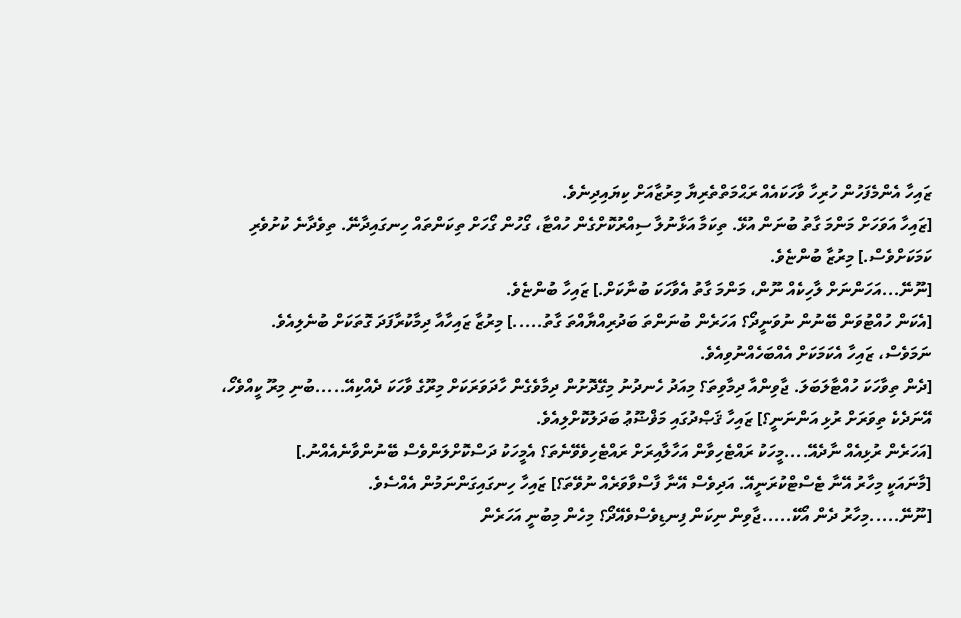ޒައިހާ އެންމެފަހުން ހުރިހާ ވާހަކައެއް ރަޙްމަތްތެރިޔާ މިރުޒާއަށް ކިޔައިދިނެވެ.
[ޒައިހާ އަވަހަށް މަންމަ ގާތު ބުނަން އުޅޭ. ތިކަމާ އަޅާނުލާ ސިއްރުކޮށްގެން ހުއްޓާ، ގޯހުން ގޯހަށް ތިކަންތައް ހިނގައިދާނޭ. ތިވެދާނެ ކުށުވެރި ކަމަކަށްވެސް.] މިރުޒާ ބުންޏެވެ.
[ނޫނޭ...އަހަންނަށް ލާހިކެއް ނޫން، މަންމަ ގާތު އެވާހަކަ ބުނާކަށް.] ޒައިހާ ބުންޏެވެ.
[އެކަން ހުއްޓުވަން ބޭނުން ނުވަނީދޯ؟ އަހަރެން ބުނަންތަ ބަދުރިއްޔާއްތަ ގާތު.....] މިރުޒާ ޒައިހާއާ ދިމާކުރާފަދަ ގޮތަކަށް ބުނެލިއެވެ.
ނަމަވެސް، ޒައިހާ އެކަމަކަށް އެއްބަހެއްނުވިއެވެ.
[ދެން ތިވާހަކަ ހުއްޓާލަބަލަ. ޖާވިންއާ ދިމާވިތަ؟ މިއަދު ހެނދުނު މިގޭދޮށުން ދިމާވެގެން ހާދަވަރަކަށް މިރޫގެ ވާހަކަ ދެއްކިއޭ.....ބުނި މިރޫ ކީއްވެހޯ، އޭނަދެކެ ތިވަރަށް ރުޅި އަންނަނީ؟] ޒައިހާ ޤަޞްދުގައި މަޥްޟޫޢު ބަދަލުކޮށްލިއެވެ.
[އަހަރެން ރުޅިއެއް ނާދެއޭ....މީހަކު ރައްޓެހިވާން އަހާލާއިރަށް ރައްޓެހިވެވޭނެތަ؟ އެމީހަކު ދަސްކޮށްލަންވެސް ބޭނުންވާނެއެއްނު.]
[މާނައަކީ މިހާރު އޭނާ ޓެސްޓްކުރަނީއޭ. އަދިވެސް އޭނާ ފާސްވާވަރެއް ނުވޭތަ؟] ޒައިހާ ހިނގައިގަންނަމުން އެއްސެވެ.
[ނޫނޭ.....މިހާރު ދެން އޯކޭ.....ޖާވިން ނިކަން ފިނޑިވެސްވެއޭދޯ؟ މިހެން މިބުނީ އަހަރެން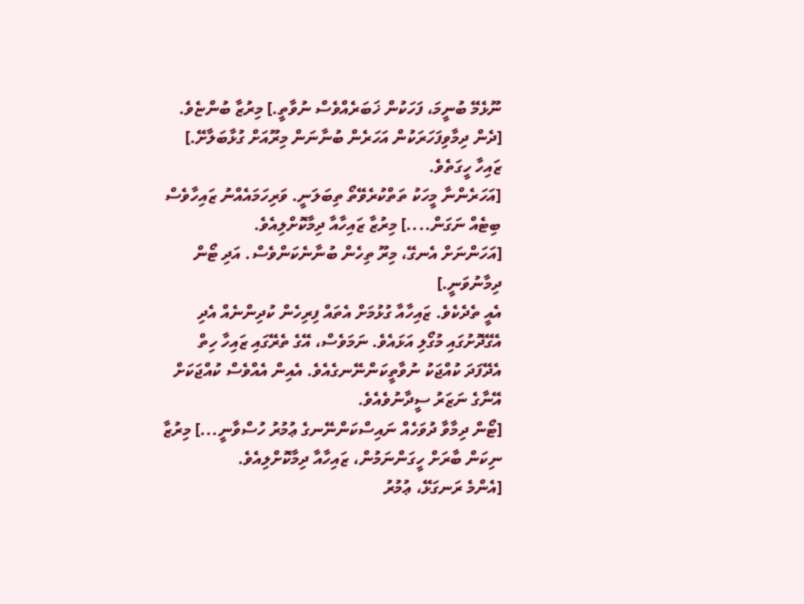ނޫޅެމޭ ބުނީމަ، ފަހަކުން ޚަބަރެއްވެސް ނުވާތީ.] މިރުޒާ ބުންޏެވެ.
[ދެން ދިމާވިފަހަރަކުން އަހަރެން ބުނާނަން މިރޫއަށް ގުޅާބަލާށޭ.] ޒައިހާ ހީގަތެވެ.
[އަހަރެންނާ މީހަކު ތަތްކުރެވޭތޯ ތިބަލަނީ. ވަރިހަމައެއްނު ޒައިހާވެސް ބިޓެއް ނަގަން....] މިރުޒާ ޒައިހާއާ ދިމާކޮށްލިއެވެ.
[އަހަންނަށް އެނގޭ، މިރޫ ތިހެން ބުނާނެކަންވެސް. އަދި ޓޯން ދިމާނުވަނީ.]
އެއީ ތެދެކެވެ. ޒައިހާއާ ގުޅުމަށް އެތައް ފިރިހެން ކުދިންނެއް އެދި އެގޭދޮށުގައި މުގޯލި އަޅައެވެ. ނަމަވެސް، އޭގެ ތެރޭގައި ޒައިހާ ހިތް އެދޭފަދަ ކުއްޖަކު ނުވާތީކަންނޭނގެއެވެ. އެއިން އެއްވެސް ކުއްޖަކަށް އޭނާގެ ނަޒަރު ސީދާނުވެއެވެ.
[ޓޯން ދިމާވާ ދުވަހެއް ނައިސްކަންނޭނގެ ޢުމުރު ހުސްވާނީ...] މިރުޒާ ނިކަން ބާރަށް ހީގަންނަމުން، ޒައިހާއާ ދިމާކޮށްލިއެވެ.
[އެންމެ ރަނގަޅޭ، ޢުމުރު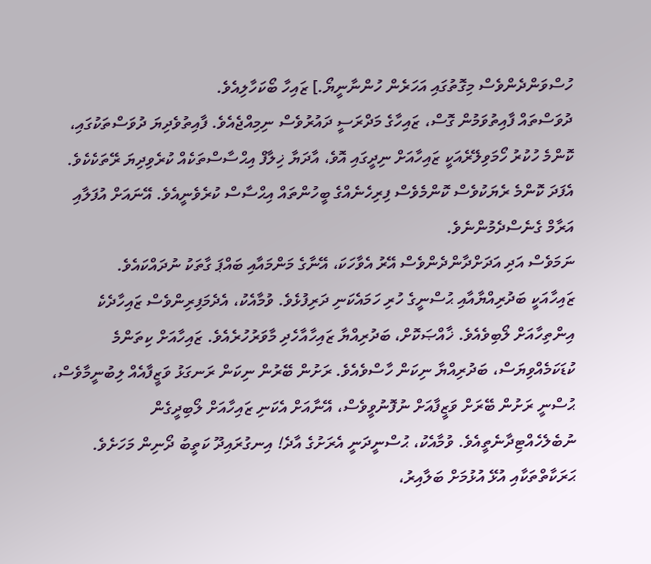ހުސްވަންދެންވެސް މިގޮތުގައި އަހަރެން ހުންނާނީޔޯ.] ޒައިހާ ބޯކަހާލިއެވެ.
ދުވަސްތައް ފާއިތުވަމުން ގޮސް، ޒައިހާގެ މަދްރަސީ ދައުރުވެސް ނިމިއްޖެއެވެ. ފާއިތުވެދިޔަ ދުވަސްތަކުގައި، ކޮންމެ ހުކުރު ހޯމަވިލޭރެއަކީ ޒައިހާއަށް ނިދީގައި އޮވެ، އާދަޔާ ޚިލާފް އިޙްސާސްތަކެއް ކުރެވިދިޔަ ރޭތަކެކެވެ.
އެފަދަ ކޮންމެ ރެޔަކުވެސް ކޮންމެވެސް ފިރިހެނެއްގެ ބީހުންތައް އިޙްސާސް ކުރެވެނީއެވެ. އޭނައަށް އުފަލާއި އަރާމް ގެނެސްދެމުންނެވެ.
ނަމަވެސް އަދި އަދަށްދާންދެންވެސް އޭރު އެވާހަކަ، އޭނާގެ މަންމައާއި ބައްޕަ ގާތަކު ނުދައްކައެވެ.
ޒައިހާއަކީ ބަދުރިއްޔާއާއި ޙުސްނީގެ ހުރި ހަމައެކަނި ދަރިފުޅެވެ. ވުމާއެކު، އެދެމަފިރިންވެސް ޒައިހާދެކެ އިންތިހާއަށް ލޯބިވެއެވެ. ޚާއްޞަކޮށް، ބަދުރިއްޔާ ޒައިހާއާހެދި މާވަރުހުރެއެވެ. ޒައިހާއަށް ކިތަންމެ ކުޑަކަމެއްވިޔަސް، ބަދުރިއްޔާ ނިކަން ހާސްވެއެވެ. ރަށުން ބޭރުން ނިކަން ރަނގަޅު ވަޒީފާއެއް ލިބުނީމާވެސް، ޙުސްނީ ރަށުން ބޭރަށް ވަޒީފާއަށް ނުފޮނުވީވެސް، އޭނާއަށް އެކަނި ޒައިހާއަށް ލޯބިދީގެން ނުބެލެހެއްޓިދާނެތީއެވެ. ވުމާއެކު، ޙުސްނީދަނީ އެރަށުގެ އާދެ! އިނގުރައިދޫ ކަތީބު ދޯނިން މަހަށެވެ.
ޙަރަކާތްތަކާއި އުޅޭ އުޅުމަށް ބަލާއިރު،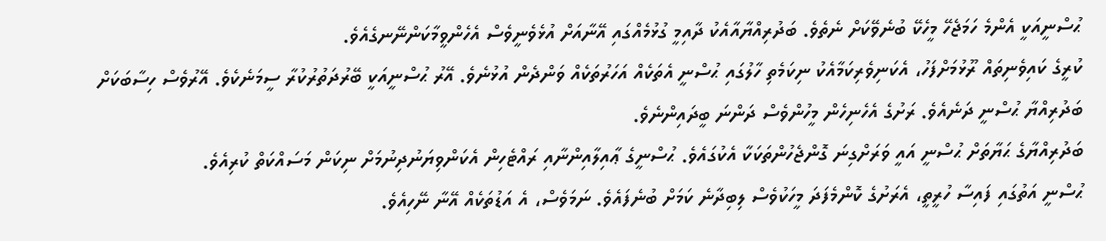ޙުސްނީއަކީ އެންމެ ހަމަޖެހޭ މީހެކޭ ބުނެވޭކަށް ނެތެވެ. ބަދުރިއްޔާއާއެކު ދާއިމީ ގުޅުމެއްގައި އޭނާއަށް އުޅެވެނީވެސް އެހެންވީމާކަންނޭނގެއެވެ.
ކުރީގެ ކައިވެނިތައް ރޫޅުމަށްފަހު، އެކަނިވެރިކަމާއެކު ނިކަމެތި ހާލުގައި ޙުސްނީ އެތަކެއް އަހަރުތަކެއް ވަންދެން އުޅުނެވެ. އޭރު ޙުސްނީއަކީ ބޭރުދަތުރުކުރާ ސީމަނެކެވެ. އޭރުވެސް ހިސާބަކަށް ބަދުރިއްޔާ ޙުސްނީ ދަނެއެވެ. ރަށުގެ އެހެނިހެން މީހުންވެސް ދަންނަ ބީދައިންނެވެ.
ބަދުރިއްޔާގެ ޙަޔާތަށް ޙުސްނީ އައީ ވަރަށްގިނަ ގޮންޖެހުންތަކަކާ އެކުގައެވެ. ޙުސްނީގެ ޢާއިލާއިންނާއި ރައްޓެހިން އެކަންވިޔަނުދިނުމަށް ނިކަން މަސައްކަތް ކުރިއެވެ.
ޙުސްނީ އަތުގައި ފައިސާ ހުރީތީ، އެރަށުގެ ކޮންމެފަދަ މީހަކުވެސް ލިބިދާނެ ކަމަށް ބުނެފައެވެ. ނަމަވެސް، އެ އަޑުތަކެއް އޭނާ ނޭހިއެވެ.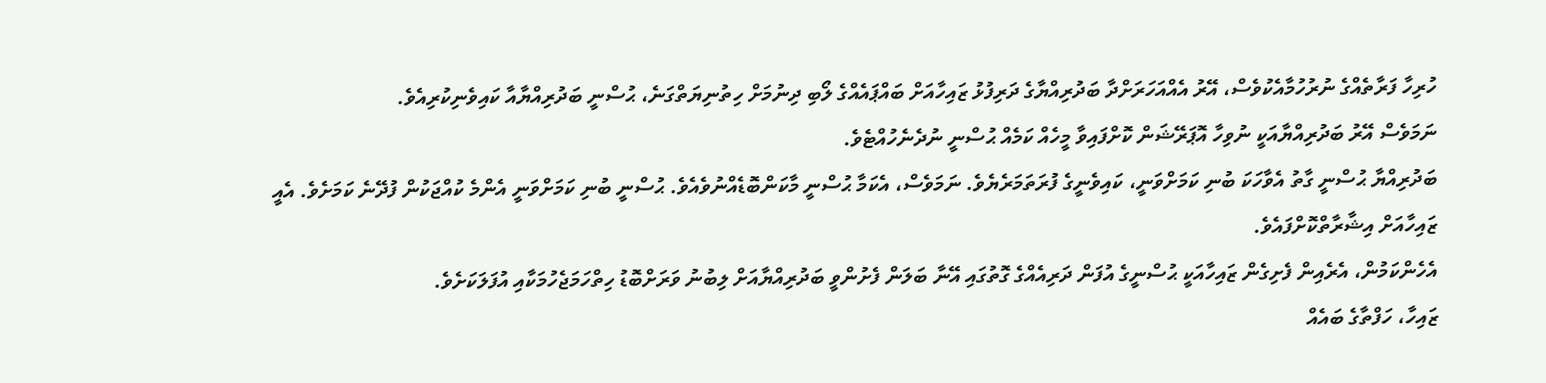ހުރިހާ ފަރާތެއްގެ ނުރުހުމާއެކުވެސް، އޭރު އެއްއަހަރަށްދާ ބަދުރިއްޔާގެ ދަރިފުޅު ޒައިހާއަށް ބައްޕައެއްގެ ލޯބި ދިނުމަށް ހިތުނިޔަތްގަނެ، ޙުސްނީ ބަދުރިއްޔާއާ ކައިވެނިކުރިއެވެ.
ނަމަވެސް އޭރު ބަދުރިއްޔާއަކީ ނުވިހާ އޮޕަރޭޝަން ކޮށްފައިވާ މީހެއް ކަމެއް ޙުސްނީ ނުދެނެހުއްޓެވެ.
ބަދުރިއްޔާ ޙުސްނީ ގާތު އެވާހަކަ ބުނި ކަމަށްވަނީ، ކައިވެނީގެ ފުރަތަމަރެޔެވެ. ނަމަވެސް، އެކަމާ ޙުސްނީ މާކަންބޮޑެއްނުވެއެވެ. ޙުސްނީ ބުނި ކަމަށްވަނީ އެންމެ ކުއްޖަކުން ފުދޭނެ ކަމަށެވެ. އެއީ ޒައިހާއަށް އިޝާރާތްކޮށްފައެވެ.
އެހެންކަމުން، އެރެއިން ފެށިގެން ޒައިހާއަކީ ޙުސްނީގެ އުފަން ދަރިއެއްގެ ގޮތުގައި އޭނާ ބަލަން ފެށުންވީ ބަދުރިއްޔާއަށް ލިބުނު ވަރަށްބޮޑު ހިތްހަމަޖެހުމަކާއި އުފަލަކަށެވެ.
ޒައިހާ، ހަފްތާގެ ބައެއް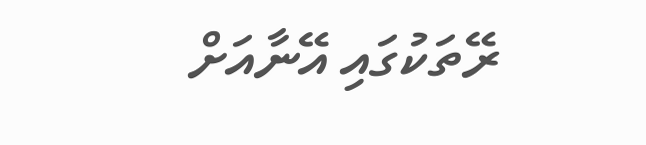ރޭތަކުގައި އޭނާއަށް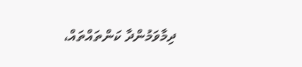ދިމާވަމުންދާ ކަންތައްތައް،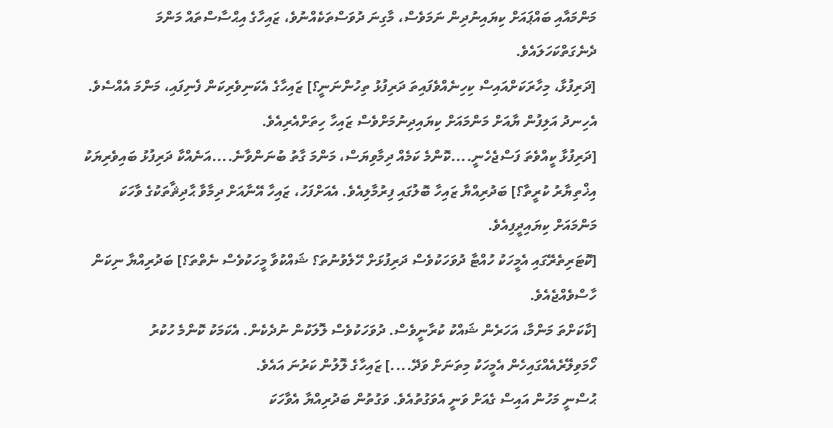މަންމައާއި ބައްޕައަށް ކިޔައިނުދިން ނަމަވެސް، މާގިނަ ދުވަސްތަކެއްނުވެ، ޒައިހާގެ އިޙްސާސްތައް މަންމަ ދެނެގަތްކަހަލައެވެ.
[ދަރިފުޅާ، މިހާރަކަށްއައިސް ކިހިނެއްވެފައިތަ ދަރިފުޅު ތިހުންނަނީ؟] ޒައިހާގެ އެކަނިވެރިކަން ފެނިފައި، މަންމަ އެއްސެވެ. އެހިނދު އަލިފުން ޔާއަށް މަންމައަށް ކިޔައިދިނުމަށްވެސް ޒައިހާ ހިތަށްއެރިއެވެ.
[ދަރިފުޅާ ކީއްވެތަ ފަސްޖެހެނީ....ކޮންމެ ކަމެއް ދިމާވިޔަސް، މަންމަ ގާތު ބުނަންވާނެ....އަނެއްކާ ދަރިފުޅު ބައިވެރިޔަކު އިޚްތިޔާރު ކުރީތާ؟] ބަދުރިއްޔާ ޒައިހާ ބޮލުގައި ފިރުމާލިއެވެ. އެއަށްފަހު، ޒައިހާ އޭނާއަށް ދިމާވާ ޙާދިޘާތަކުގެ ވާހަކަ މަންމައަށް ކިޔައިދީފިއެވެ.
[ކޮޓަރިތެރޭގައި އެމީހަކު ހުއްޓާ ދުވަހަކުވެސް ދަރިފުޅަށް ހޭލެވުނުތަ؟ ޝައްކުވާ މީހަކުވެސް ނެތްތަ؟] ބަދުރިއްޔާ ނިކަން ހާސްވެއްޖެއެވެ.
[ކާކަށްތަ މަންމާ، އަހަރެން ޝައްކު ކުރާނީވެސް. ދުވަހަކުވެސް ލޮލަކުން ނުދެކެން. އެކަމަކު ކޮންމެ ހުކުރު ހޯމަވިލޭރެއެއްގައިހެން އެމީހަކު މިތަނަށް ވަދޭ....] ޒައިހާގެ ލޮލުން ކަރުނަ އައެވެ.
ޙުސްނީ މަހުން އައިސް ގެއަށް ވަނީ އެވަގުތުއެވެ. ވަގުތުން ބަދުރިއްޔާ އެވާހަކަ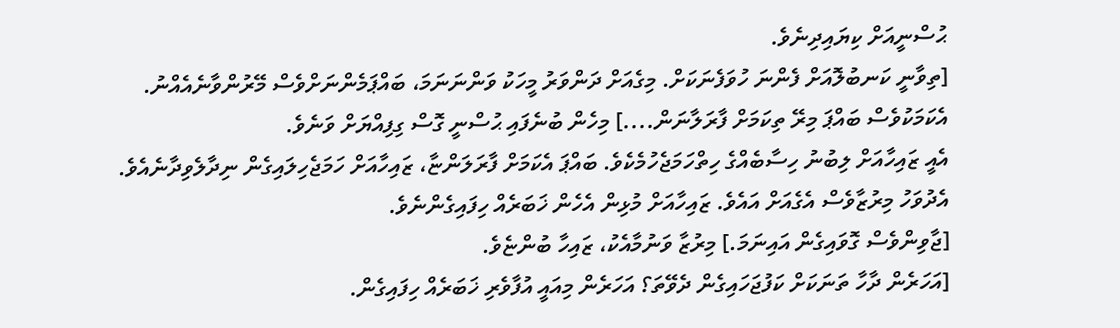ޙުސްނީއަށް ކިޔައިދިނެވެ.
[ތިވާނީ ކަނބުލޮއަށް ފެންނަ ހުވަފެނަކަށް. މިގެއަށް ދަންވަރު މީހަކު ވަންނަނަމަ، ބައްޕަމެންނަށްވެސް މޭރުންވާނެއެއްނު. އެކަމަކުވެސް ބައްޕަ މިރޭ ތިކަމަށް ފާރަލާނަން....] މިހެން ބުނެފައި ޙުސްނީ ގޮސް ގިފިއްޔަށް ވަނެވެ.
އެއީ ޒައިހާއަށް ލިބުނު ހިސާބެއްގެ ހިތްހަމަޖެހުމެކެވެ. ބައްޕަ އެކަމަށް ފާރަލަންޏާ، ޒައިހާއަށް ހަމަޖެހިލައިގެން ނިދާލެވިދާނެއެވެ.
އެދުވަހު މިރުޒާވެސް އެގެއަށް އައެވެ. ޒައިހާއަށް މުޅިން އެހެން ޚަބަރެއް ހިފައިގެންނެވެ.
[ޖާވިންވެސް ގޮވައިގެން އައިނަމަ.] މިރުޒާ ވަނުމާއެކު، ޒައިހާ ބުންޏެވެ.
[އަހަރެން ދާހާ ތަނަކަށް ކަފުޖަހައިގެން ދެވޭތަ؟ އަހަރެން މިއައީ އުފާވެރި ޚަބަރެއް ހިފައިގެން.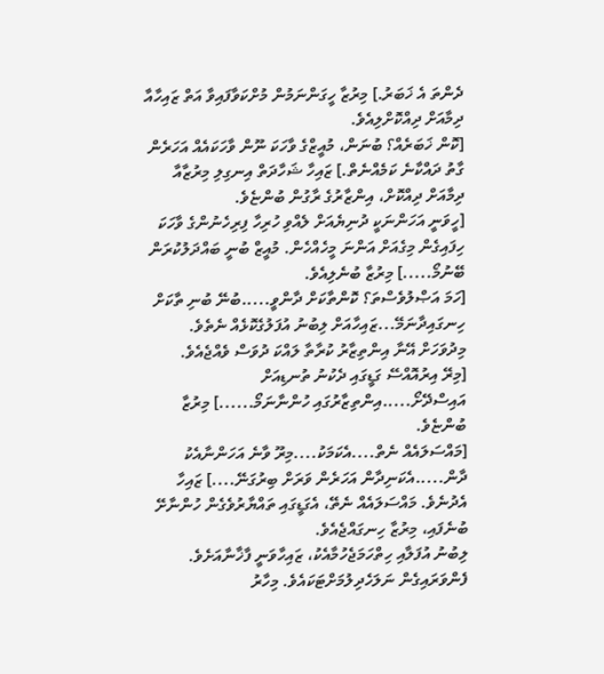ދެންތަ އެ ޚަބަރު.] މިރުޒާ ހީގަންނަމުން މުށްކަވާފައިވާ އަތް ޒައިހާއާ ދިމާއަށް ދިއްކޮށްލިއެވެ.
[ކޮން ޚަބަރެއް؟ ބުނަން، މުއީޒްގެ ވާހަކަ ނޫން ވާހަކައެއް އަހަރެން ގާތު ދައްކާނެ ކަމެއްނެތް.] ޒައިހާ ޝަހާދަތް އިނގިލި މިރުޒާއާ ދިމާއަށް ދިއްކޮށް، އިންޒާރުގެ ރާގުން ބުންޏެވެ.
[ހީވަނީ އަހަންނަކީ ދުނިޔެއަށް ލެއްވި ހުރިހާ ފިރިހެނުންގެ ވާހަކަ ހިފައިގެން މިގެއަށް އަންނަ މީހެއްހެން. މުއީޒް ބުނީ ބައްދަލުކުރަން ބޭނުމޯ.....] މިރުޒާ ބުނެލިއެވެ.
[ހަމަ އަޞްލުވެސްތަ؟ ކޮންތާކަށް ދާންވީ.....ބުނޭ ބުނި ތާކަށް ހިނގައިދާނަމޭ...ޒައިހާއަށް ލިބުނު އުފަލުގެކޮޅެއް ނެތެވެ. މިދުވަހަށް އޭނާ އިންތިޒާރު ކުރާތާ ލައްކަ ދުވަސް ވެއްޖެއެވެ.
[މިރޭ އިރުއޮއްސޭ ގަޑީގައި ދެކުނު ތުނޑިއަށް އައިސްދޭށޯ.....އިންތިޒާރުގައި ހުންނާނަމޯ......] މިރުޒާ ބުންޏެވެ.
[މައްސަލައެއް ނެތް....އެކަމަކު....މިރޫ ވާނެ އަހަންނާއެކު ދާން.....އެކަނިދާން އަހަރެން ވަރަށް ބިރުގަނޭ....] ޒައިހާ އެދުނެވެ. މައްސަލައެއް ނެތޭ، އެގަޑީގައި ތައްޔާރުވެގެން ހުންނާށޭ ބުނެފައި، މިރުޒާ ހިނގައްޖެއެވެ.
ލިބުނު އުފަލާއި ހިތްހަމަޖެހުމާއެކު، ޒައިހާވަނީ ފާޚާނާއަށެވެ. ފެންވަރައިގެން ނަލަހެދިލުމަށްޓަކައެވެ. މިހާރު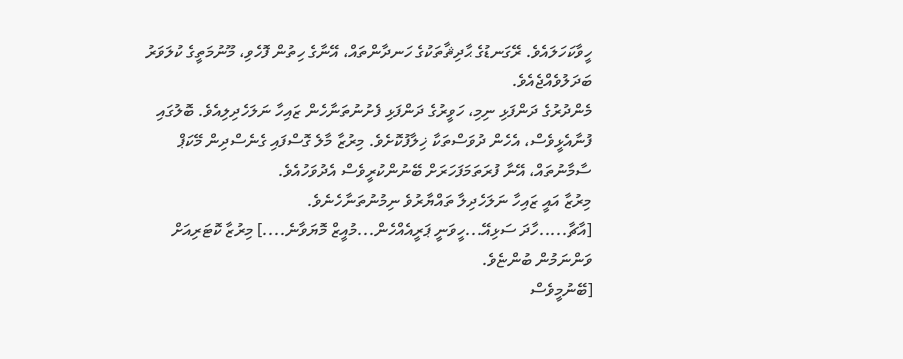ހީވާކަހަލައެވެ. ރޭގަނޑުގެ ޙާދިޘާތަކުގެ ހަނދާންތައް، އޭނާގެ ހިތުން ފޮހެވި، މޫނުމަތީގެ ކުލަވަރު ބަދަލުވެއްޖެއެވެ.
މެންދުރުގެ ދަންފަޅި ނިމި، ހަވީރުގެ ދަންފަޅި ފެށުނުތަނާހެން ޒައިހާ ނަލަހެދިލިއެވެ. ބޮލުގައި ފުނާއެޅީވެސް، އެހެން ދުވަސްތަކާ ޚިލާފުކޮށެވެ. މިރުޒާ މާލެ ގޮސްފައި ގެނެސްދިން މޭކަޕް ސާމާނުތައް، އޭނާ ފުރަތަމަފަހަރަށް ބޭނުންކުރީވެސް އެދުވަހުއެވެ.
މިރުޒާ އައީ ޒައިހާ ނަލަހެދިލާ ތައްޔާރުވެ ނިމުނުތަނާހެނެވެ.
[އާޗާ.....ހާދަ ސަޅިއޭ...ހީވަނީ ޕަރީއެއްހެން...މުއީޒް މޮޔަވާނެ....] މިރުޒާ ކޮޓަރިއަށް ވަންނަމުން ބުންޏެވެ.
[ބޭނުމީވެސް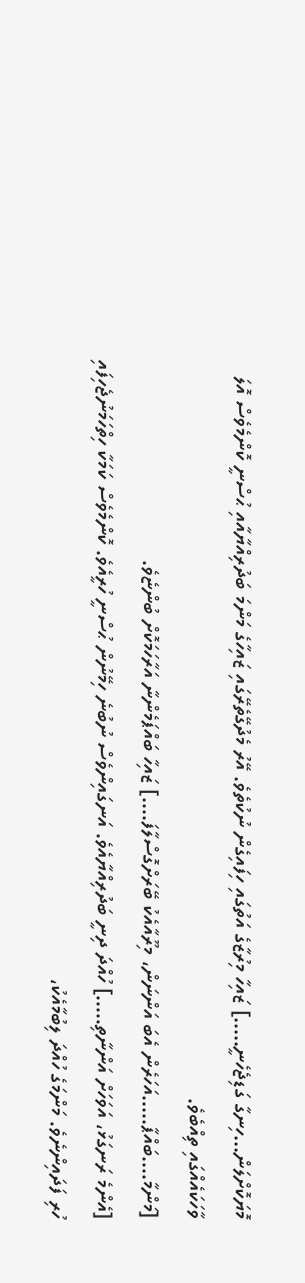މޮޔަކޮށްލަން...ހިނގާ ގަޑިޖެހެނީ.....] ޒައިހާ މިރުޒާގެ އަތުގައި ހިފައިގެން ނުކުތެވެ. އޭރު މެދުގޭތެރޭގައި ޒައިހާގެ މަންމަ ބަދުރިއްޔާއާއި ޙުސްނީ ކޮންމެވެސް އޮލަ ވާހަކައެއްގައި ތިއްބެވެ.
[މަންމާ....ބައްޕާ.....އަހަރެން އެބަ އަންނަން، މިރޫއާއެކު ބޭރަށްގޮސްލާފަ....] ޒައިހާ ބައްޕަމެންނާ އަރާހަމަކޮށް ބުންޏެވެ.
[އެންމެ ރަނގަޅު، އަވަހަށް އަންނާތި.....] ހުއްދަ ދިނީ ބަދުރިއްޔާއެވެ. އަނގައިންވެސް ނުބުނެ ހިމޭނުން ޙުސްނީ ހުރީއެވެ. ކޮންމެވެސް ކަމަކާ ހިތްހަމަނުޖެހިފައި ހުރި ފަދައިންނެވެ. މަންމަގެ ހުއްދަ ލިބުމާއެކު،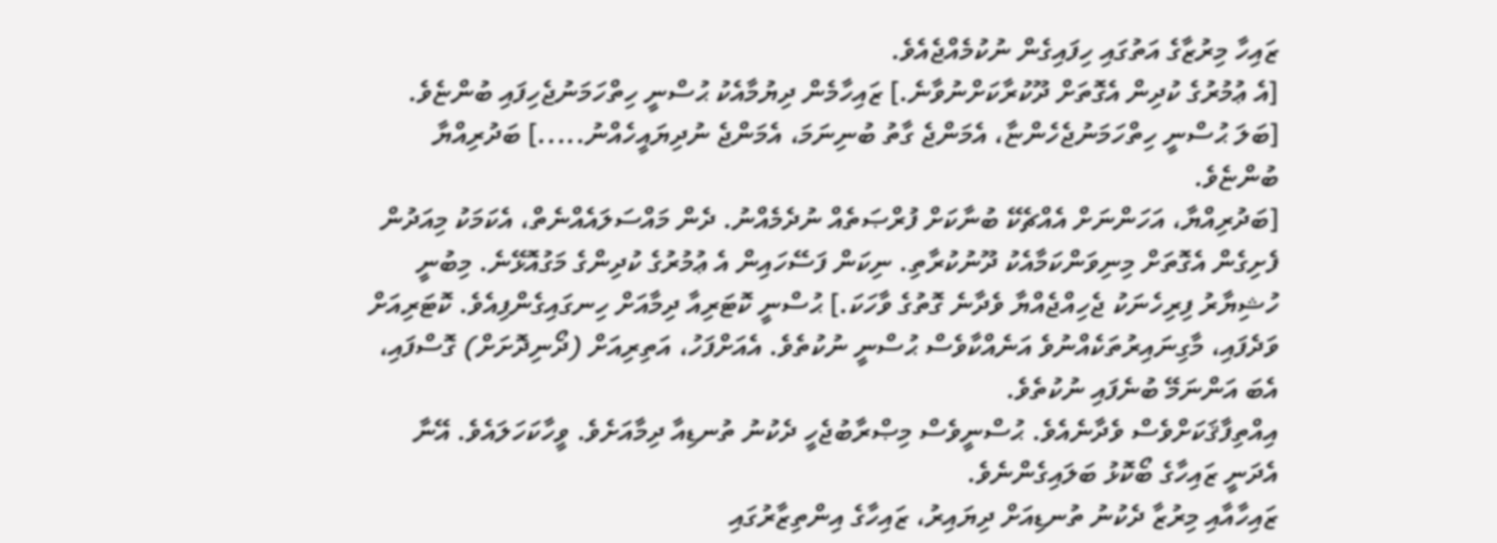ޒައިހާ މިރުޒާގެ އަތުގައި ހިފައިގެން ނުކުމެއްޖެއެވެ.
[އެ ޢުމުރުގެ ކުދިން އެގޮތަށް ދޫކުރާކަށްނުވާނެ.] ޒައިހާމެން ދިޔުމާއެކު ޙުސްނީ ހިތްހަމަނުޖެހިފައި ބުންޏެވެ.
[ބަލަ ޙުސްނީ ހިތްހަމަނުޖެހެންޏާ، އެމަންޖެ ގާތު ބުނިނަމަ، އެމަންޖެ ނުދިޔައީހެއްނު.....] ބަދުރިއްޔާ ބުންޏެވެ.
[ބަދުރިއްޔާ، އަހަންނަށް އެއްޗެކޭ ބުނާކަށް ފުރްޞަތެއް ނުދެމެއްނު. ދެން މައްސަލައެއްނެތް، އެކަމަކު މިއަދުން ފެށިގެން އެގޮތަށް މިނިވަންކަމާއެކު ދޫނުކުރާތި. ނިކަން ފަސޭހައިން އެ ޢުމުރުގެ ކުދިންގެ މަގުއޮޅޭނެ. މިބުނީ ހުޝިޔާރު ފިރިހެނަކު ޖެހިއްޖެއްޔާ ވެދާނެ ގޮތުގެ ވާހަކަ.] ޙުސްނީ ކޮޓަރިއާ ދިމާއަށް ހިނގައިގެންފިއެވެ. ކޮޓަރިއަށް ވަދެފައި، މާގިނައިރުތަކެއްނުވެ އަނެއްކާވެސް ޙުސްނީ ނުކުތެވެ. އެއަށްފަހު، އަތިރިއަށް (ދޯނިދޮށަށް) ގޮސްފައި، އެބަ އަންނަމޭ ބުނެފައި ނުކުތެވެ.
އިއްތިފާޤަކަށްވެސް ވެދާނެއެވެ. ޙުސްނީވެސް މިޞްރާބުޖެހީ ދެކުނު ތުނޑިއާ ދިމާއަށެވެ. ވީހާކަހަލައެވެ. އޭނާ އެދަނީ ޒައިހާގެ ބޯކޮޅު ބަލައިގެންނެވެ.
ޒައިހާއާއި މިރުޒާ ދެކުނު ތުނޑިއަށް ދިޔައިރު، ޒައިހާގެ އިންތިޒާރުގައި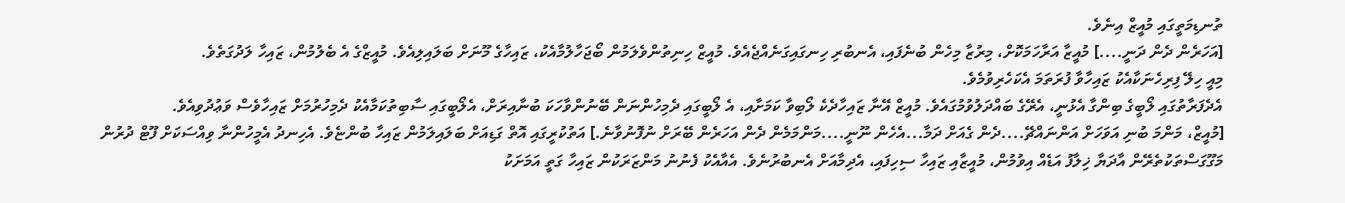ތުނޑިމަތީގައި މުއީޒް އިނެވެ.
[އަހަރެން ދެން ދަނީ....] މުއީޒާ އަރާހަމަކޮށް، މިރުޒާ މިހެން ބުނެފައި، އެނބުރި ހިނގައިގަނެއްޖެއެވެ. މުއީޒް ހިނިތުންވެލަމުން ބޯޖަހާލުމާއެކު، ޒައިހާގެ މޫނަށް ބަލައިލިއެވެ. މުއީޒްގެ އެ ބެލުމުން، ޒައިހާ ލަދުގަތެވެ.
މިއީ ހިލޭ ފިރިހެނަކާއެކު ޒައިހާވާ ފުރަތަމަ އެކަހެރިވުމެވެ.
އެދެފަރާތުގައި ލޯބީގެ ބިންގާ އެޅުނީ، އެރޭގެ ބައްދަލުވުމުގައެވެ. މުއީޒް އޭނާ ޒައިހާދެކެ ލޯބިވާ ކަމަށާއި، އެ ލޯބީގައި ދެމިހުންނަން ބޭނުންވާހަކަ ބުނާއިރަށް، އެލޯބީގައި ސާބިތުކަމާއެކު ދެމިހުރުމަށް ޒައިހާވެސް ވަޢުދުވިއެވެ.
[މުއީޒް، މަންމަ ބުނި އަވަހަށް އަންނައްޗޭ....ދެން ގެއަށް ދަމާ...އެހެން ނޫނީ....މަންމަމެން ދެން އަހަރެން ބޭރަށް ނުފޮނުވާނެ.] އަތުކުރީގައި އޮތް ގަޑިއަށް ބަލައިލަމުން ޒައިހާ ބުންޏެވެ. އެހިނދު އެމީހުންނާ ވިއްސަކަށް ފޫޓް ދުރުން މަގޫގަސްތަކުތެރޭން އާދަޔާ ޚިލާފު އަޑެއް އިވުމުން، މުއީޒާއި ޒައިހާ ސިހިފައި، އެދިމާއަށް އެނބުރުނެވެ. އެއާއެކު ފެނުނު މަންޒަރަކުން ޒައިހާ ގަތީ އަމަށަކު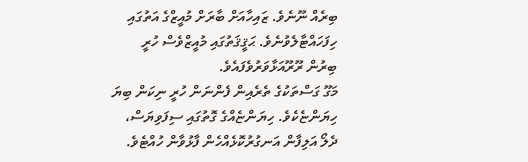ބިރެއް ނޫނެވެ. ޒައިހާއަށް ބާރަށް މުއީޒްގެ އަތުގައި ހިފަހައްޓާލެވުނެވެ. ޙަޤީޤަތުގައި މުއީޒްވެސް ހުރީ ބިރުން ރޫރޫއަޅާވަރުވެފައެވެ.
މަގޫ ގަސްތަކުގެ ތެރެއިން ފެންނަން ހުރީ ނިކަން ބިޔަ ހިޔަންޏެކެވެ. ހިޔަންޏެއްގެ ގޮތުގައި ސިފަވިޔަސް، ދެލޯ އަލިފާން އަނގުރުކޮޅެއްހެން ފާޅުވާން ހުއްޓެވެ.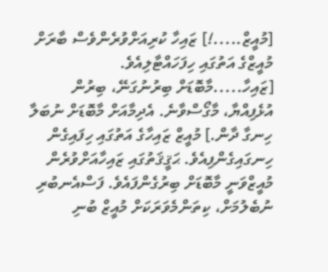[މުއީޒް.....!] ޒައިހާ ކުރިއަށްވުރެންވެސް ބާރަށް މުއީޒްގެ އަތުގައި ހިފަހައްޓާލިއެވެ.
[ޒައިހާ.....މާބޮޑަށް ބިރުނުގަނޭ، ބިރުން އުޅެފިއްޔާ، މާގޯސްވާނެ. އެދިމާއަށް މާބޮޑަށް ނުބަލާ ހިނގާ ދާން.] މުއީޒް ޒައިހާގެ އަތުގައި ހިފައިގެން ހިނގައިގެންފިއެވެ. ޙަޤީޤަތުގައި ޒައިހާއަށްވުރެން މުއީޒްވަނީ މާބޮޑަށް ބިރުގެންފައެވެ. ފަސްއެނބުރި ނުބެލުމަށް، ކިތަންމެވަރަކަށް މުއީޒް ބުނި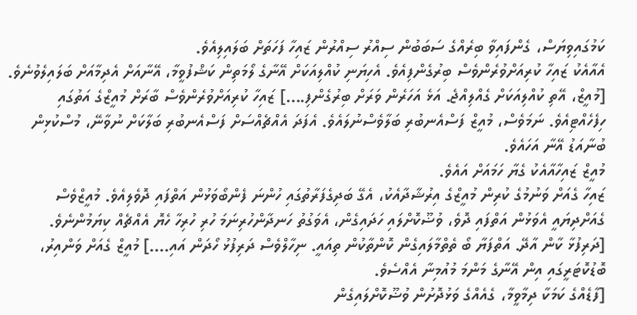ކަމުގައިވިޔަސް، ގެންފައިވާ ބިރެއްގެ ސަބަބުން ސިއްރު ސިއްރުން ޒައިހާ ފަހަތަށް ބަލައިލިއެވެ.
އެއާއެކު ޒައިހާ ކުރިއަށްވުރެންވެސް ބިރުގެންފިއެވެ. އެހިޔަނި ކުއްލިއަކަށް އޭނާގެ ލޯމަތިން ކަޝްފުވީމާ، އޭނާއަށް އެދިމާއަށް ބަލައިލެވުނެވެ.
[މުއީޒް، އޭތި ކުއްލިއަކަށް ގެއްލިއްޖެ. އަޅެ އަހަރެން ވަރަށް ބިރުގެންފި....] ޒައިހާ ކުރިއަށްވުރެންވެސް ބާރަށް މުއީޒްގެ އަތުގައި ހިފެހެއްޓިއެވެ. ނަމަވެސް، މުއީޒް ފަސްއެނބުރި ބަލާވެސްނުލައެވެ. އެފަދަ އެއްޗެއްސަށް ފަސްއެނބުރި ބަލާކަށް ނުވާނޭ، މުސްކުޅިން ބުނާއަޑު އޭނާ އަހައެވެ.
މުއީޒް ޒައިހާއާއެކު ގެޔާ ހަމައަށް އައެވެ.
ޒައިހާ ގެއަށް ވަނުމުގެ ކުރިން މުއީޒްގެ އިރުޝާދާއެކު، އެގޭ ބަދިގެފަރާތުގައި ހުންނަ ފެންބޯވަޅުން އަތްފައި ދޮވެލިއެވެ. މުއީޒްވެސް ގެއަށްދިޔައީ އެވަޅުން އަތްފައި ދޮވެ، ވުޟޫކޮށްލައި ހަދައިގެން، އެވަގުތު ހަނދާންހުރިނަމަ ހުރި ހުރިހާ ހެޔޮ އެއްޗެއް ކިޔަމުންނެވެ.
[ދަރިފުޅާ ކާން އާދޭ. އަތްފަޔާ ބޯ ތެތްމާލައިގެން ކޮންތާކުން ތިއައީ. ނިހާލްވެސް ދަރިފުޅު ހޯދަން އައި....] މުއީޒް ގެއަށް ވަންއިރު، ބޮޑުކޮޓަރީގައި އިން އޭނާގެ މަންމަ މުއުމިނާ އެއްސެވެ.
[ފާޑެއްގެ ކަމަކާ ދިމާވީމާ، ގެއެއްގެ ވަޅުދޮށުން ވުޟޫކޮށްލައިގެން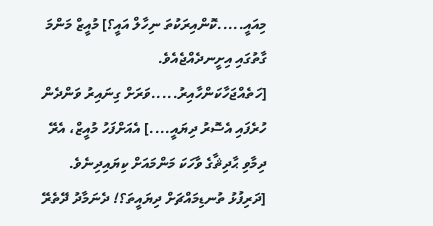މިއައީ.....ކޮންއިރަކުތަ ނިހާލް އައީ؟] މުއީޒް މަންމަ ގާތުގައި އިށީނދެއްޖެއެވެ.
[ހަތެއްޖަހާކަންހާއިރު.....ވަރަށް ގިނައިރު ވަންދެން ހުރެފައި އެސޮރު ދިޔައީ....] އެއަށްފަހު މުއީޒް، އެރޭ ދިމާވި ޙާދިޘާގެ ވާހަކަ މަންމައަށް ކިޔައިދިނެވެ.
[ދަރިފުޅު ތުނޑިމައްޗަށް ދިޔައީތަ؟! ދެނަމާދު ދޭތެރޭ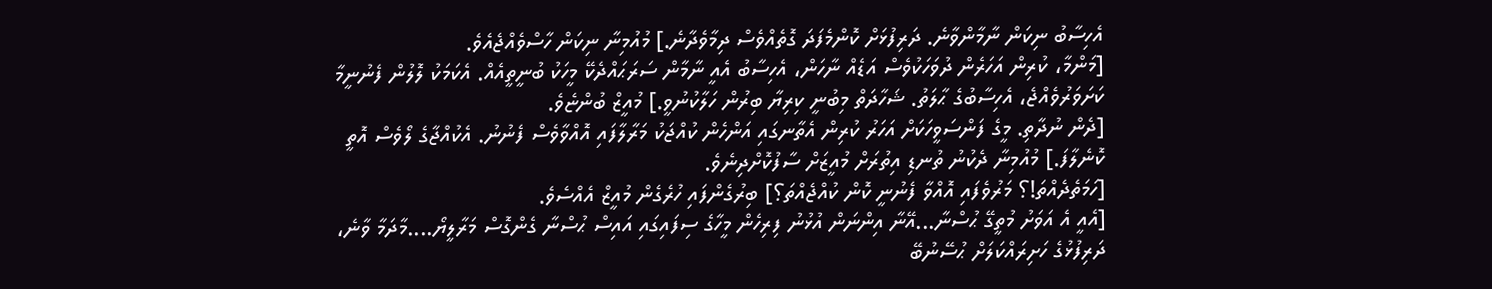އެހިސާބު ނިކަން ނާމާންވާނެ. ދަރިފުޅަށް ކޮންމެފަދަ ގޮތެއްވެސް ދިމާވެދާނެ.] މުއުމިނާ ނިކަން ހާސްވެއްޖެއެވެ.
[މަންމާ، ކުރިން އަހަރެން ދުވަހަކުވެސް އަޑެއް ނާހަން، އެހިސާބު އެއީ ނާމާން ސަރަޙައްދެކޭ މީހަކު ބުނީތީއެއް. އެކަމަކު ލޮލުން ފެނުނީމާ ކަށަވަރުވެއްޖެ، އެހިސާބުގެ ޙާލަތު. ޝަހާދަތް މިބުނީ ކިރިޔާ ބިރުން ހަލާކުނުވީ.] މުއީޒް ބުންޏެވެ.
[ދެން ނުދާތި. މީގެ ފަންސަވީހަކަށް އަހަރު ކުރިން އެތާނގައި އަންހެން ކުއްޖަކު މަރާލާފައި އޮއްވާވެސް ފެނުނު. އެކުއްޖާގެ ލޯވެސް އޮތީ ކޮނެލާފަ.] މުއުމިނާ ދެކުނު ތުނޑި އިތުރަށް މުއީޒަށް ސާފުކޮށްދިނެވެ.
[ހަމަތެދެއްތަ!؟ މަރުވެފައި އޮއްވާ ފެނުނީ ކޮން ކުއްޖެއްތަ؟] ބިރުގެންފައި ހުރެގެން މުއީޒް އެއްސެވެ.
[އެއީ އެ އަވަށު މުތީގޭ ޙުސްނާ...އޭނާ އިންނަން އުޅުނު ފިރިހެން މީހާގެ ސިފައިގައި އައިސް ޙުސްނާ ގެންގޮސް މަރާލީޔޯ....މާދަމާ ވާނެ، ދަރިފުޅުގެ ހަށިރައްކަލަށް ޙުސޭނުބޭ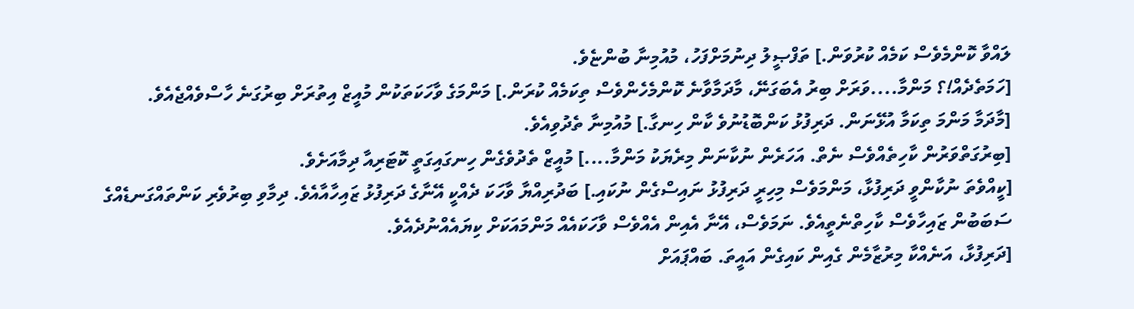ލައްވާ ކޮންމެވެސް ކަމެއް ކުރުވަން.] ތަފްޞީލު ދިނުމަށްފަހު، މުއުމިނާ ބުންޏެވެ.
[ހަމަތެދެއް!؟ މަންމާ....ވަރަށް ބިރު އެބަގަނޭ، މާދަމާވާނެ ކޮންމެހެންވެސް ތިކަމެއް ކުރަން.] މަންމަގެ ވާހަކަތަކުން މުއީޒް އިތުރަށް ބިރުގަނެ ހާސްވެއްޖެއެވެ.
[މާދަމާ މަންމަ ތިކަމާ އުޅޭނަން. ދަރިފުޅު ކަންބޮޑުނުވެ ކާން ހިނގާ.] މުއުމިނާ ތެދުވިއެވެ.
[ބިރުގަތްވަރުން ކާހިތެއްވެސް ނެތް. އަހަރެން ނުކާނަން މިރެޔަކު މަންމާ....] މުއީޒް ތެދުވެގެން ހިނގައިގަތީ ކޮޓަރިއާ ދިމާއަށެވެ.
[ކީއްވެތަ ނުކާންވީ ދަރިފުޅާ، މަންމަވެސް މިހިރީ ދަރިފުޅު ނައިސްގެން ނުކައި.] ބަދުރިއްޔާ ވާހަކަ ދެއްކީ އޭނާގެ ދަރިފުޅު ޒައިހާއާއެވެ. ދިމާވި ބިރުވެރި ކަންތައްގަނޑެއްގެ ސަބަބުން ޒައިހާވެސް ކާހިތްނެތީއެވެ. ނަމަވެސް، އޭނާ އެއިން އެއްވެސް ވާހަކައެއް މަންމައަކަށް ކިޔައެއްނުދެއެވެ.
[ދަރިފުޅާ، އަނެއްކާ މިރުޒާމެން ގެއިން ކައިގެން އައީތަ. ބައްޕައަށް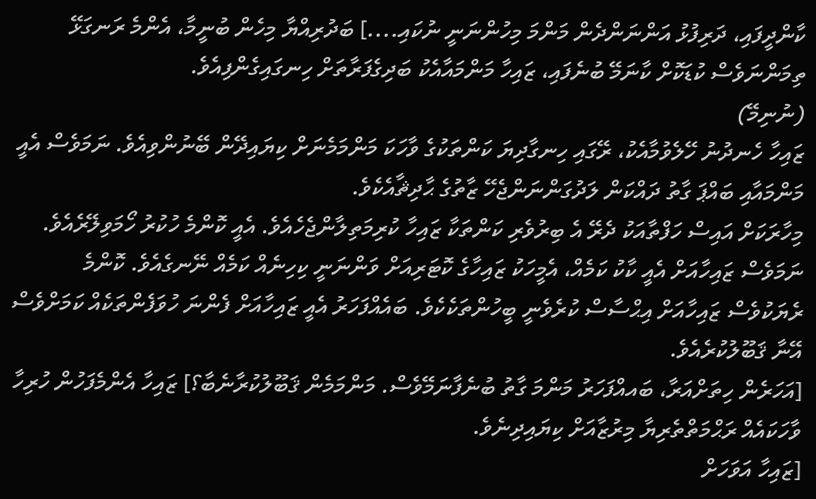ކާންދީފައި، ދަރިފުޅު އަންނަންދެން މަންމަ މިހުންނަނީ ނުކައި....] ބަދުރިއްޔާ މިހެން ބުނީމާ، އެންމެ ރަނގަޅޭ ތިމަންނަވެސް ކުޑަކޮށް ކާނަމޭ ބުނެފައި، ޒައިހާ މަންމައާއެކު ބަދިގެފަރާތަށް ހިނގައިގެންފިއެވެ.
(ނުނިމޭ)
ޒައިހާ ހެނދުނު ހޭލެވުމާއެކު، ރޭގައި ހިނގާދިޔަ ކަންތަކުގެ ވާހަކަ މަންމަމެނަށް ކިޔައިދޭން ބޭނުންވިއެވެ. ނަމަވެސް އެއީ މަންމައާއި ބައްޕަ ގާތު ދައްކަން ލަދުގަންނަންޖެހޭ ޒާތުގެ ޙާދިޘާއެކެވެ.
މިހާރަކަށް އައިސް ހަފްތާއަކު ދެރޭ އެ ބިރުވެރި ކަންތަކާ ޒައިހާ ކުރިމަތިލާންޖެހެއެވެ. އެއީ ކޮންމެ ހުކުރު ހޯމަވިލޭރެއެވެ.
ނަމަވެސް ޒައިހާއަށް އެއީ ކާކު ކަމެއް، އެމީހަކު ޒައިހާގެ ކޮޓަރިއަށް ވަންނަނީ ކިހިނެއް ކަމެއް ނޭނގެއެވެ. ކޮންމެ ރެޔަކުވެސް ޒައިހާއަށް އިޙްސާސް ކުރެވެނީ ބީހުންތަކެކެވެ. ބައެއްފަހަރު އެއީ ޒައިހާއަށް ފެންނަ ހުވަފެންތަކެއް ކަމަށްވެސް އޭނާ ޤަބޫލުކުރެއެވެ.
[އަހަރެން ހިތަށްއަރާ، ބައއްފަހަރު މަންމަ ގާތު ބުނެފާނަމޭވެސް. މަންމަމެން ޤަބޫލުކުރާނެބާ؟] ޒައިހާ އެންމެފަހުން ހުރިހާ ވާހަކައެއް ރަޙްމަތްތެރިޔާ މިރުޒާއަށް ކިޔައިދިނެވެ.
[ޒައިހާ އަވަހަށް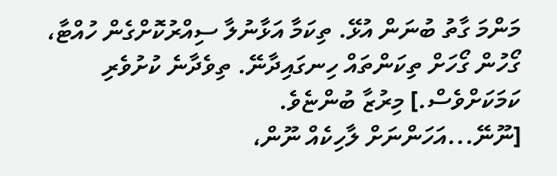މަންމަ ގާތު ބުނަން އުޅޭ. ތިކަމާ އަޅާނުލާ ސިއްރުކޮށްގެން ހުއްޓާ، ގޯހުން ގޯހަށް ތިކަންތައް ހިނގައިދާނޭ. ތިވެދާނެ ކުށުވެރި ކަމަކަށްވެސް.] މިރުޒާ ބުންޏެވެ.
[ނޫނޭ...އަހަންނަށް ލާހިކެއް ނޫން،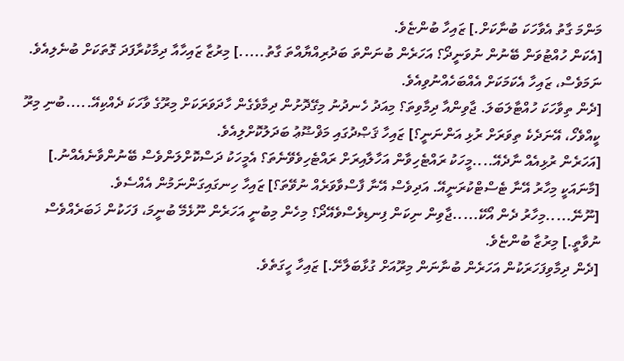މަންމަ ގާތު އެވާހަކަ ބުނާކަށް.] ޒައިހާ ބުންޏެވެ.
[އެކަން ހުއްޓުވަން ބޭނުން ނުވަނީދޯ؟ އަހަރެން ބުނަންތަ ބަދުރިއްޔާއްތަ ގާތު.....] މިރުޒާ ޒައިހާއާ ދިމާކުރާފަދަ ގޮތަކަށް ބުނެލިއެވެ.
ނަމަވެސް، ޒައިހާ އެކަމަކަށް އެއްބަހެއްނުވިއެވެ.
[ދެން ތިވާހަކަ ހުއްޓާލަބަލަ. ޖާވިންއާ ދިމާވިތަ؟ މިއަދު ހެނދުނު މިގޭދޮށުން ދިމާވެގެން ހާދަވަރަކަށް މިރޫގެ ވާހަކަ ދެއްކިއޭ.....ބުނި މިރޫ ކީއްވެހޯ، އޭނަދެކެ ތިވަރަށް ރުޅި އަންނަނީ؟] ޒައިހާ ޤަޞްދުގައި މަޥްޟޫޢު ބަދަލުކޮށްލިއެވެ.
[އަހަރެން ރުޅިއެއް ނާދެއޭ....މީހަކު ރައްޓެހިވާން އަހާލާއިރަށް ރައްޓެހިވެވޭނެތަ؟ އެމީހަކު ދަސްކޮށްލަންވެސް ބޭނުންވާނެއެއްނު.]
[މާނައަކީ މިހާރު އޭނާ ޓެސްޓްކުރަނީއޭ. އަދިވެސް އޭނާ ފާސްވާވަރެއް ނުވޭތަ؟] ޒައިހާ ހިނގައިގަންނަމުން އެއްސެވެ.
[ނޫނޭ.....މިހާރު ދެން އޯކޭ.....ޖާވިން ނިކަން ފިނޑިވެސްވެއޭދޯ؟ މިހެން މިބުނީ އަހަރެން ނޫޅެމޭ ބުނީމަ، ފަހަކުން ޚަބަރެއްވެސް ނުވާތީ.] މިރުޒާ ބުންޏެވެ.
[ދެން ދިމާވިފަހަރަކުން އަހަރެން ބުނާނަން މިރޫއަށް ގުޅާބަލާށޭ.] ޒައިހާ ހީގަތެވެ.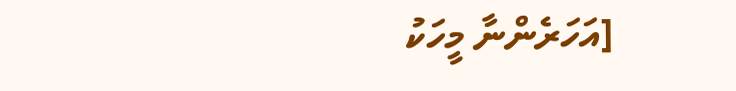[އަހަރެންނާ މީހަކު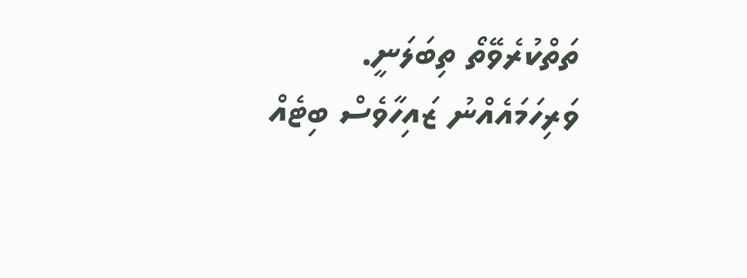ތަތްކުރެވޭތޯ ތިބަލަނީ. ވަރިހަމައެއްނު ޒައިހާވެސް ބިޓެއް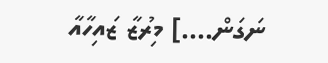ނަގަން....] މިރުޒާ ޒައިހާއާ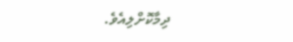ދިމާކޮށްލިއެވެ.